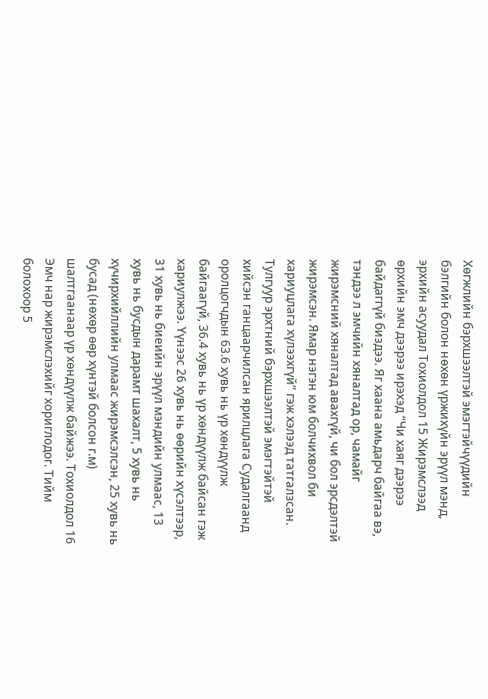Хөгжлийн бэрхшээлтэй эмэгтэйчүүдийн бэлгийн болон нөхөн үржихүйн эрүүл мэнд, эрхийн асуудал Тохиолдол 15 Жирэмслээд өрхийн эмч дээрээ ирэхэд “Чи хаяг дээрээ байдаггүй биздээ. Яг хаана амьдарч байгаа вэ, тэндээ л эмчийн хяналтад ор, чамайг жирэмсний хяналтад авахгүй, чи бол эрсдэлтэй жирэмсэн. Ямар нэгэн юм болчихвол би хариуцлага хүлээхгүй” гэж хэлээд татгалзсан. Тулгуур эрхтний бэрхшээлтэй эмэгтэйтэй хийсэн ганцаарчилсан ярилцлага Судалгаанд оролцогчдын 63.6 хувь нь үр хөндүүлж байгаагүй, 36.4 хувь нь үр хөндүүлж байсан гэж хариулжээ. Үүнээс 26 хувь нь өөрийн хүсэлтээр, 31 хувь нь биеийн эрүүл мэндийн улмаас, 13 хувь нь бусдын дарамт шахалт, 5 хувь нь хүчирхийллийн улмаас жирэмсэлсэн, 25 хувь нь бусад (нөхөр өөр хүнтэй болсон г.м) шалтгаанаар үр хөндүүлж байжээ. Тохиолдол 16 Эмч нар жирэмслэхийг хориглодог. Тийм болохоор 5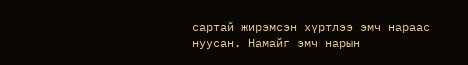сартай жирэмсэн хүртлээ эмч нараас нуусан. Намайг эмч нарын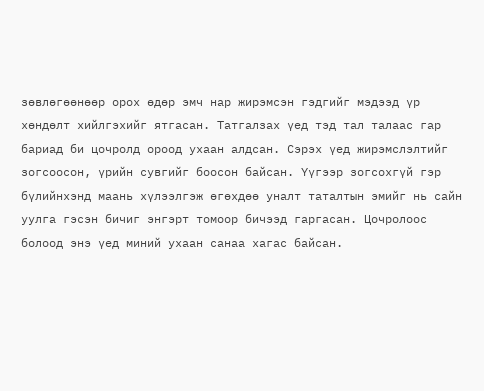зөвлөгөөнөөр орох өдөр эмч нар жирэмсэн гэдгийг мэдээд үр хөндөлт хийлгэхийг ятгасан. Татгалзах үед тэд тал талаас гар бариад би цочролд ороод ухаан алдсан. Сэрэх үед жирэмслэлтийг зогсоосон, үрийн сувгийг боосон байсан. Үүгээр зогсохгүй гэр бүлийнхэнд маань хүлээлгэж өгөхдөө уналт таталтын эмийг нь сайн уулга гэсэн бичиг энгэрт томоор бичээд гаргасан. Цочролоос болоод энэ үед миний ухаан санаа хагас байсан.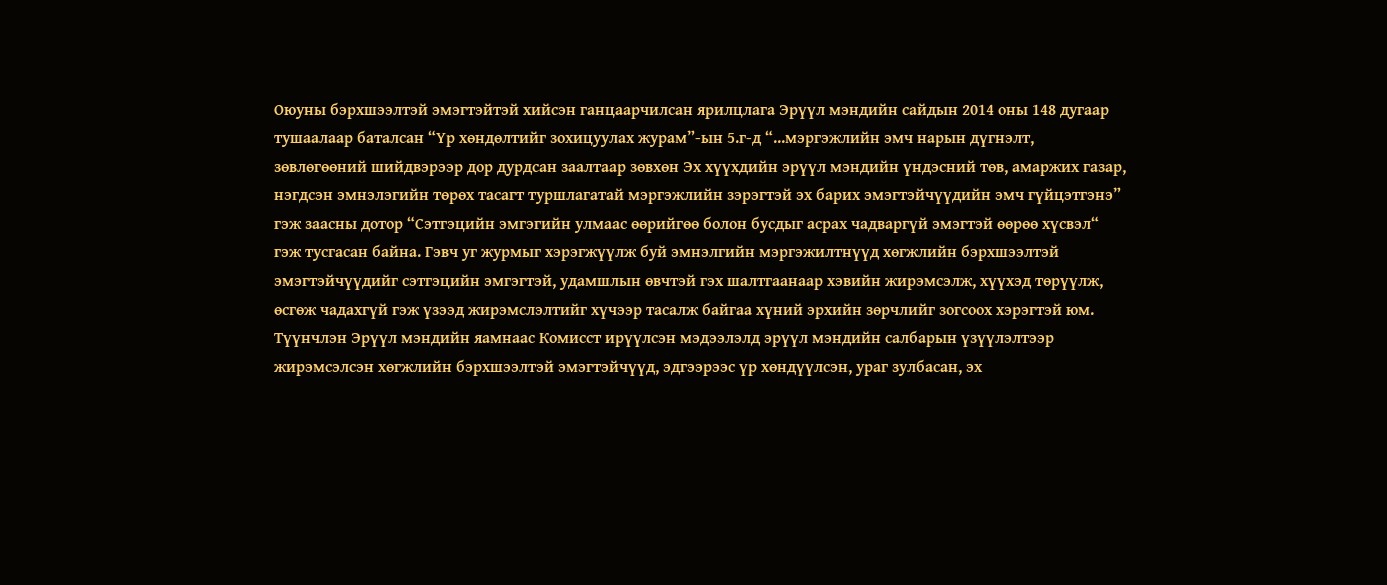Оюуны бэрхшээлтэй эмэгтэйтэй хийсэн ганцаарчилсан ярилцлага Эрүүл мэндийн сайдын 2014 оны 148 дугаар тушаалаар баталсан “Үр хөндөлтийг зохицуулах журам”-ын 5.г-д “...мэргэжлийн эмч нарын дүгнэлт, зөвлөгөөний шийдвэрээр дор дурдсан заалтаар зөвхөн Эх хүүхдийн эрүүл мэндийн үндэсний төв, амаржих газар, нэгдсэн эмнэлэгийн төрөх тасагт туршлагатай мэргэжлийн зэрэгтэй эх барих эмэгтэйчүүдийн эмч гүйцэтгэнэ” гэж заасны дотор “Сэтгэцийн эмгэгийн улмаас өөрийгөө болон бусдыг асрах чадваргүй эмэгтэй өөрөө хүсвэл“ гэж тусгасан байна. Гэвч уг журмыг хэрэгжүүлж буй эмнэлгийн мэргэжилтнүүд хөгжлийн бэрхшээлтэй эмэгтэйчүүдийг сэтгэцийн эмгэгтэй, удамшлын өвчтэй гэх шалтгаанаар хэвийн жирэмсэлж, хүүхэд төрүүлж, өсгөж чадахгүй гэж үзээд жирэмслэлтийг хүчээр тасалж байгаа хүний эрхийн зөрчлийг зогсоох хэрэгтэй юм. Түүнчлэн Эрүүл мэндийн яамнаас Комисст ирүүлсэн мэдээлэлд эрүүл мэндийн салбарын үзүүлэлтээр жирэмсэлсэн хөгжлийн бэрхшээлтэй эмэгтэйчүүд, эдгээрээс үр хөндүүлсэн, ураг зулбасан, эх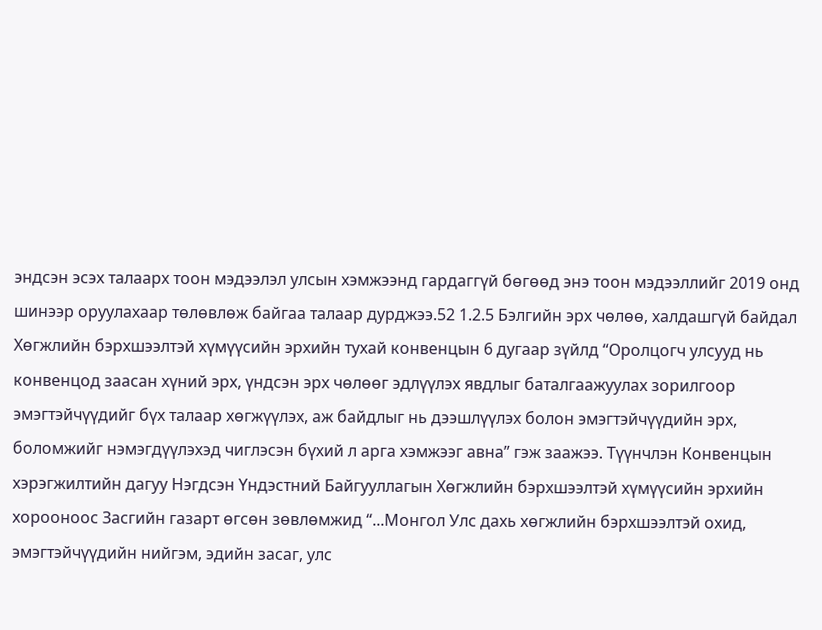эндсэн эсэх талаарх тоон мэдээлэл улсын хэмжээнд гардаггүй бөгөөд энэ тоон мэдээллийг 2019 онд шинээр оруулахаар төлөвлөж байгаа талаар дурджээ.52 1.2.5 Бэлгийн эрх чөлөө, халдашгүй байдал Хөгжлийн бэрхшээлтэй хүмүүсийн эрхийн тухай конвенцын 6 дугаар зүйлд “Оролцогч улсууд нь конвенцод заасан хүний эрх, үндсэн эрх чөлөөг эдлүүлэх явдлыг баталгаажуулах зорилгоор эмэгтэйчүүдийг бүх талаар хөгжүүлэх, аж байдлыг нь дээшлүүлэх болон эмэгтэйчүүдийн эрх, боломжийг нэмэгдүүлэхэд чиглэсэн бүхий л арга хэмжээг авна” гэж заажээ. Түүнчлэн Конвенцын хэрэгжилтийн дагуу Нэгдсэн Үндэстний Байгууллагын Хөгжлийн бэрхшээлтэй хүмүүсийн эрхийн хорооноос Засгийн газарт өгсөн зөвлөмжид “...Монгол Улс дахь хөгжлийн бэрхшээлтэй охид, эмэгтэйчүүдийн нийгэм, эдийн засаг, улс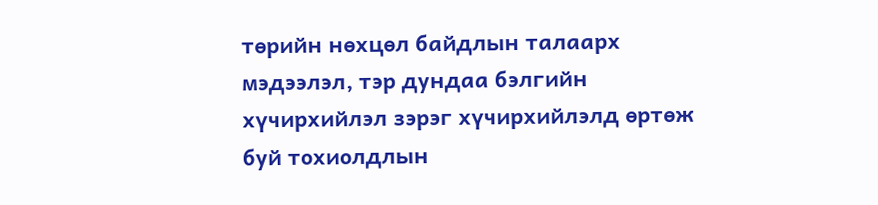төрийн нөхцөл байдлын талаарх мэдээлэл, тэр дундаа бэлгийн хүчирхийлэл зэрэг хүчирхийлэлд өртөж буй тохиолдлын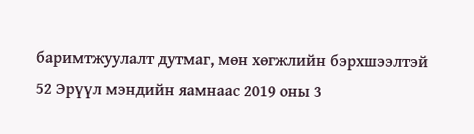баримтжуулалт дутмаг, мөн хөгжлийн бэрхшээлтэй 52 Эрүүл мэндийн яамнаас 2019 оны 3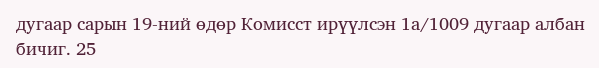дугаар сарын 19-ний өдөр Комисст ирүүлсэн 1а/1009 дугаар албан бичиг. 25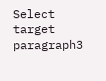Select target paragraph3